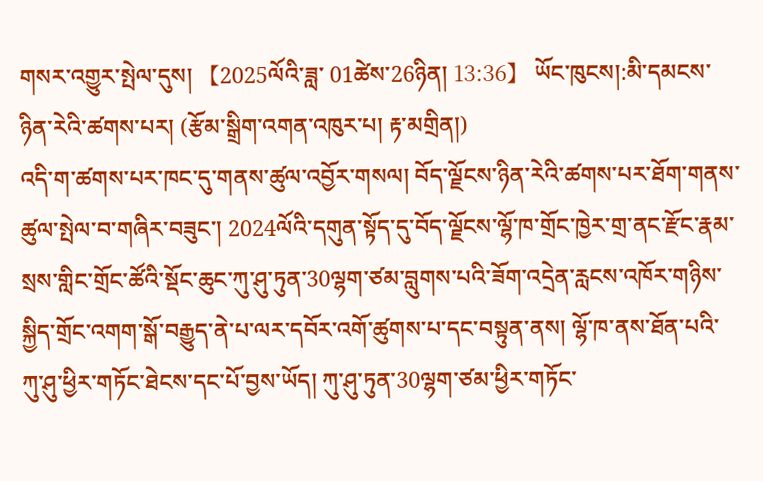གསར་འགྱུར་སྤེལ་དུས། 【2025ལོའི་ཟླ་ 01ཚེས་26ཉིན། 13:36】 ཡོང་ཁུངས།:མི་དམངས་ཉིན་རེའི་ཚགས་པར། (རྩོམ་སྒྲིག་འགན་འཁུར་པ། རྟ་མགྲིན།)
འདི་ག་ཚགས་པར་ཁང་དུ་གནས་ཚུལ་འབྱོར་གསལ། བོད་ལྗོངས་ཉིན་རེའི་ཚགས་པར་ཐོག་གནས་ཚུལ་སྤེལ་བ་གཞིར་བཟུང་། 2024ལོའི་དགུན་སྟོད་དུ་བོད་ལྗོངས་ལྷོ་ཁ་གྲོང་ཁྱེར་གྲ་ནང་རྫོང་རྣམ་སྲས་གླིང་གྲོང་ཚོའི་སྡོང་ཆུང་ཀུ་ཤུ་ཏུན་30ལྷག་ཙམ་བླུགས་པའི་ཟོག་འདྲེན་རླངས་འཁོར་གཉིས་སྐྱིད་གྲོང་འགག་སྒོ་བརྒྱུད་ནེ་པ་ལར་དབོར་འགོ་ཚུགས་པ་དང་བསྟུན་ནས། ལྷོ་ཁ་ནས་ཐོན་པའི་ཀུ་ཤུ་ཕྱིར་གཏོང་ཐེངས་དང་པོ་བྱས་ཡོད། ཀུ་ཤུ་ཏུན་30ལྷག་ཙམ་ཕྱིར་གཏོང་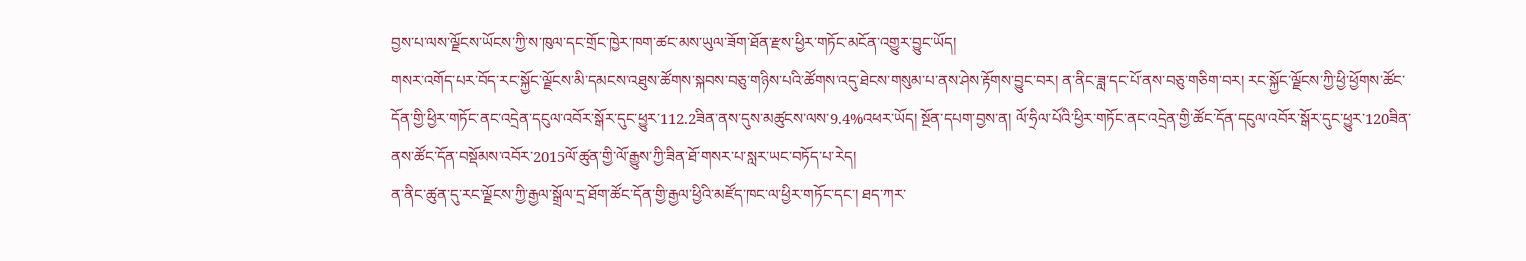བྱས་པ་ལས་ལྗོངས་ཡོངས་ཀྱི་ས་ཁུལ་དང་གྲོང་ཁྱེར་ཁག་ཚང་མས་ཡུལ་ཟོག་ཐོན་རྫས་ཕྱིར་གཏོང་མངོན་འགྱུར་བྱུང་ཡོད།
གསར་འགོད་པར་བོད་རང་སྐྱོང་ལྗོངས་མི་དམངས་འཐུས་ཚོགས་སྐབས་བཅུ་གཉིས་པའི་ཚོགས་འདུ་ཐེངས་གསུམ་པ་ནས་ཤེས་རྟོགས་བྱུང་བར། ན་ནིང་ཟླ་དང་པོ་ནས་བཅུ་གཅིག་བར། རང་སྐྱོང་ལྗོངས་ཀྱི་ཕྱི་ཕྱོགས་ཚོང་དོན་གྱི་ཕྱིར་གཏོང་ནང་འདྲེན་དངུལ་འབོར་སྒོར་དུང་ཕྱུར་112.2ཟིན་ནས་དུས་མཚུངས་ལས་9.4%འཕར་ཡོད། སྔོན་དཔག་བྱས་ན། ལོ་ཧྲིལ་པོའི་ཕྱིར་གཏོང་ནང་འདྲེན་གྱི་ཚོང་དོན་དངུལ་འབོར་སྒོར་དུང་ཕྱུར་120ཟིན་ནས་ཚོང་དོན་བསྡོམས་འབོར་2015ལོ་ཚུན་གྱི་ལོ་རྒྱུས་ཀྱི་ཟིན་ཐོ་གསར་པ་སླར་ཡང་བཏོད་པ་རེད།
ན་ནིང་ཚུན་དུ་རང་ལྗོངས་ཀྱི་རྒྱལ་སྒྲོལ་དྲ་ཐོག་ཚོང་དོན་གྱི་རྒྱལ་ཕྱིའི་མཛོད་ཁང་ལ་ཕྱིར་གཏོང་དང་། ཐད་ཀར་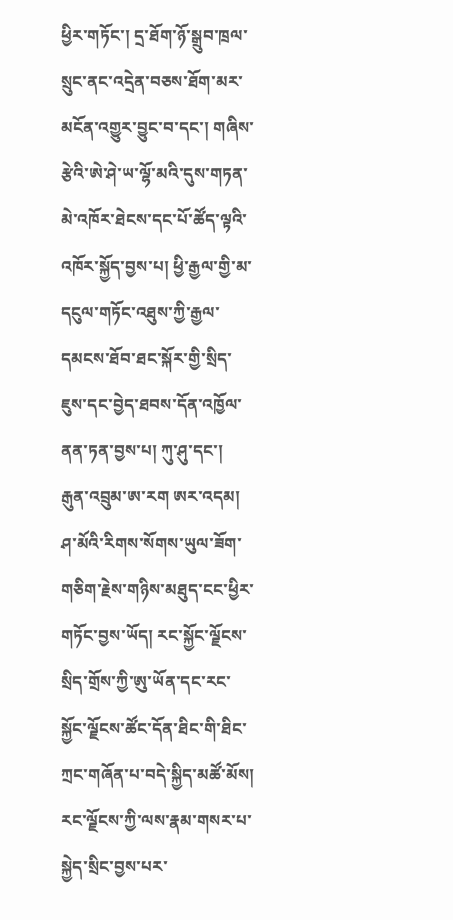ཕྱིར་གཏོང་། དྲ་ཐོག་ཉོ་སྒྲུབ་ཁྲལ་སྲུང་ནང་འདྲེན་བཅས་ཐོག་མར་མངོན་འགྱུར་བྱུང་བ་དང་། གཞིས་རྩེའི་ཨེ་ཤེ་ཡ་ལྷོ་མའི་དུས་གཏན་མེ་འཁོར་ཐེངས་དང་པོ་ཚོད་ལྟའི་འཁོར་སྐྱོད་བྱས་པ། ཕྱི་རྒྱལ་གྱི་མ་དངུལ་གཏོང་འཐུས་ཀྱི་རྒྱལ་དམངས་ཐོབ་ཐང་སྐོར་གྱི་སྲིད་ཇུས་དང་བྱེད་ཐབས་དོན་འཁྱོལ་ནན་ཏན་བྱས་པ། ཀུ་ཤུ་དང་། རྒུན་འབྲུམ་ཨ་རག ཨར་འདམ། ཤ་མོའི་རིགས་སོགས་ཡུལ་ཟོག་གཅིག་རྗེས་གཉིས་མཐུད་ངང་ཕྱིར་གཏོང་བྱས་ཡོད། རང་སྐྱོང་ལྗོངས་སྲིད་གྲོས་ཀྱི་ཨུ་ཡོན་དང་རང་སྐྱོང་ལྗོངས་ཚོང་དོན་ཐིང་གི་ཐིང་ཀྲང་གཞོན་པ་བདེ་སྐྱིད་མཚོ་མོས། རང་ལྗོངས་ཀྱི་ལས་རྣམ་གསར་པ་སྐྱེད་སྲིང་བྱས་པར་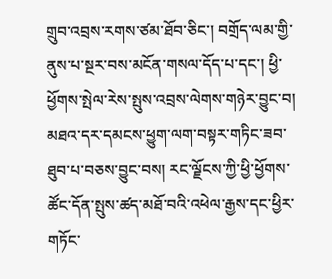གྲུབ་འབྲས་རགས་ཙམ་ཐོབ་ཅིང་། བགྲོད་ལམ་གྱི་ནུས་པ་སྔར་བས་མངོན་གསལ་དོད་པ་དང་། ཕྱི་ཕྱོགས་སྤེལ་རེས་སྤུས་འབྲས་ལེགས་གཉེར་བྱུང་བ། མཐའ་དར་དམངས་ཕྱུག་ལག་བསྟར་གཏིང་ཟབ་ཐུབ་པ་བཅས་བྱུང་བས། རང་ལྗོངས་ཀྱི་ཕྱི་ཕྱོགས་ཚོང་དོན་སྤུས་ཚད་མཐོ་བའི་འཕེལ་རྒྱས་དང་ཕྱིར་གཏོང་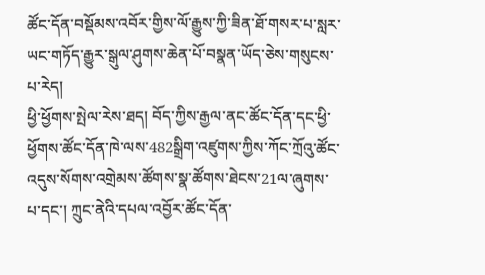ཚོང་དོན་བསྡོམས་འབོར་གྱིས་ལོ་རྒྱུས་ཀྱི་ཟིན་ཐོ་གསར་པ་སླར་ཡང་གཏོད་རྒྱུར་སྒུལ་ཤུགས་ཆེན་པོ་བསྣན་ཡོད་ཅེས་གསུངས་པ་རེད།
ཕྱི་ཕྱོགས་སྤེལ་རེས་ཐད། བོད་ཀྱིས་རྒྱལ་ནང་ཚོང་དོན་དང་ཕྱི་ཕྱོགས་ཚོང་དོན་ཁེ་ལས་482སྒྲིག་འཛུགས་ཀྱིས་ཀོང་ཀྲོའུ་ཚོང་འདུས་སོགས་འགྲེམས་ཚོགས་སྣ་ཚོགས་ཐེངས་21ལ་ཞུགས་པ་དང་། ཀྲུང་ནེའི་དཔལ་འབྱོར་ཚོང་དོན་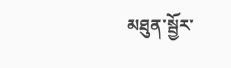མཐུན་སྦྱོར་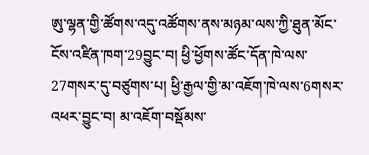ཨུ་ལྷན་གྱི་ཚོགས་འདུ་འཚོགས་ནས་མཉམ་ལས་ཀྱི་ཐུན་མོང་ངོས་འཛིན་ཁག་29བྱུང་བ། ཕྱི་ཕྱོགས་ཚོང་དོན་ཁེ་ལས་27གསར་དུ་བཙུགས་པ། ཕྱི་རྒྱལ་གྱི་མ་འཇོག་ཁེ་ལས་6གསར་འཕར་བྱུང་བ། མ་འཇོག་བསྡོམས་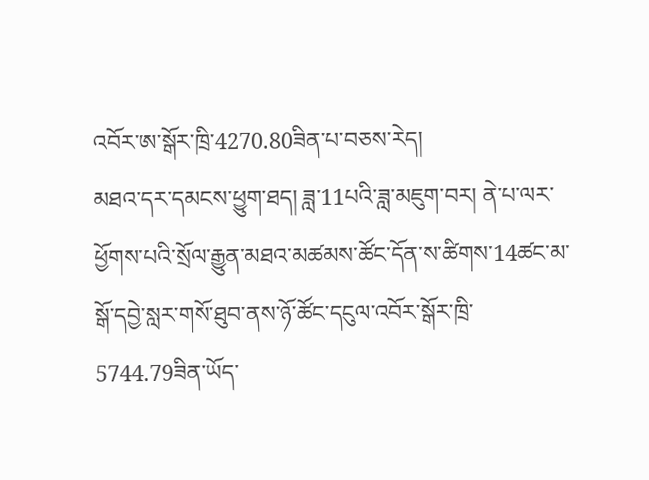འབོར་ཨ་སྒོར་ཁྲི་4270.80ཟིན་པ་བཅས་རེད།
མཐའ་དར་དམངས་ཕྱུག་ཐད། ཟླ་11པའི་ཟླ་མཇུག་བར། ནེ་པ་ལར་ཕྱོགས་པའི་སྲོལ་རྒྱུན་མཐའ་མཚམས་ཚོང་དོན་ས་ཚིགས་14ཚང་མ་སྒོ་དབྱེ་སླར་གསོ་ཐུབ་ནས་ཉོ་ཚོང་དངུལ་འབོར་སྒོར་ཁྲི་5744.79ཟིན་ཡོད་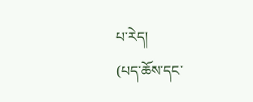པ་རེད།
(པད་ཆོས་དང་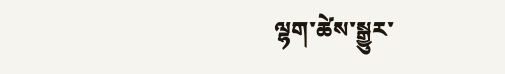ལྷག་ཚེས་སྒྱུར་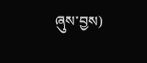ཞུས་བྱས)